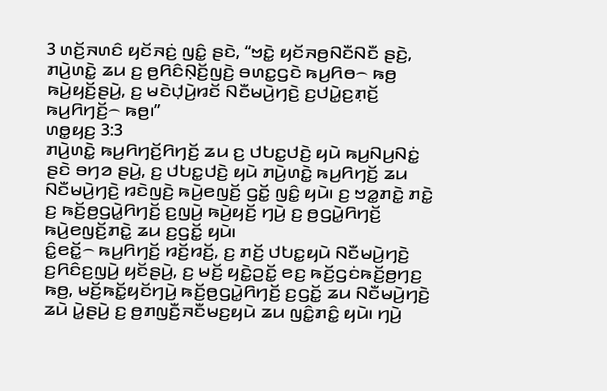3 ꤛꤢꤩ꤬ꤏꤛꤢꤨ ꤟꤢꤩꤏꤢꤦ꤬ ꤜꤢꤨ꤭ ꤔꤢꤧ, “ꤠꤢꤧ꤭ ꤟꤢꤩꤏꤥ꤬ꤡꤢꤪꤡꤢꤪ ꤔꤢꤧ꤬, ꤊꤣꤧ꤬ꤛꤢꤧ꤭ ꤘꤣ ꤢ꤬ ꤥ꤬ꤖꤢꤨꤡ꤫ꤢꤩ꤬ꤜꤢꤧ꤬ ꤋꤛꤢ꤭ꤞꤢꤧ ꤒꤣ꤬ꤖꤥ꤮ ꤒꤥ꤬ ꤒꤣꤧ꤬ꤟꤢꤩ꤬ꤔꤣꤧ꤬, ꤢ꤬ ꤗꤢꤧꤓ꤫ꤣꤧ꤬ꤙꤢꤩ ꤡꤢꤪꤗꤣꤧ꤬ꤚꤢꤧ꤬ ꤢ꤬ꤓꤣꤧ꤭ꤢ꤬ꤊ꤫ꤢꤩ꤬ ꤒꤣ꤬ꤖꤚꤢꤩ꤬꤮ ꤒꤥ꤬꤯”
ꤛꤥ꤭ꤟꤢ꤬ 3:3
ꤊꤣꤧ꤬ꤛꤢꤧ꤭ ꤒꤣ꤬ꤖꤚꤢꤩ꤬ꤖꤚꤢꤩ꤬ ꤘꤣ ꤢ꤬ ꤓꤝꤢ꤭ꤓꤢꤧ꤬ ꤟꤣꤧ ꤒꤣ꤬ꤡꤣ꤬ꤡꤢꤦ꤭ ꤔꤢꤧ ꤋꤚꤤ ꤔꤣꤧ꤬, ꤢ꤬ ꤓꤝꤢ꤭ꤓꤢꤧ꤬ ꤟꤣꤧ ꤊꤣꤧ꤬ꤛꤢꤧ꤭ ꤒꤣ꤬ꤖꤚꤢꤩ꤬ ꤘꤣ ꤡꤢꤪꤗꤣꤧ꤬ꤚꤢꤧ꤬ ꤙꤢꤧꤜꤢꤧ꤬ ꤒꤣꤧ꤬ꤕꤜꤢꤩ꤬ ꤞꤢꤩ꤭ ꤜꤢꤨ꤭ ꤟꤣꤧ꤯ ꤢ꤬ ꤠꤤ꤭ꤊꤢꤧ꤭ ꤊꤢꤧ꤭ ꤢ꤬ ꤒꤢꤩ꤬ꤥ꤬ꤞꤣꤧ꤭ꤖꤚꤢꤩ꤬ ꤢ꤬ꤜꤣꤧ꤬ ꤒꤣꤧ꤬ꤟꤢꤩ꤬ ꤚꤣꤧ꤬ ꤢ꤬ ꤥ꤬ꤞꤣꤧ꤭ꤖꤚꤢꤩ꤬ ꤒꤣꤧ꤬ꤕꤜꤢꤩ꤬ꤊꤢꤧ꤭ ꤘꤣ ꤢ꤬ꤞꤢꤩ꤭ ꤟꤣꤧ꤯
ꤢꤨ꤭ꤕꤢꤩ꤭꤮ ꤒꤣ꤬ꤖꤚꤢꤩ꤬ ꤙꤢꤩ꤬ꤙꤢꤩ꤬, ꤢ꤬ ꤊꤢꤩ꤬ ꤓꤝꤢ꤭ꤟꤣꤧ ꤡꤢꤪꤗꤣꤧ꤬ꤚꤢꤧ꤬ ꤢ꤬ꤖꤢꤨꤢ꤬ꤜꤣꤧ꤬ ꤟꤢꤩꤔꤣꤧ꤬, ꤢ꤬ ꤗꤢꤩ꤬ ꤟꤢꤧ꤭ꤑꤢꤩ꤭ ꤕꤢ꤬ ꤒꤢꤩ꤬ꤞꤢꤦꤒꤢꤩ꤬ꤥ꤬ꤚꤢ꤬ ꤒꤥ꤬, ꤗꤢꤩ꤬ꤒꤢꤩ꤭ꤟꤢꤩꤚꤣꤧ꤬ ꤒꤢꤩ꤬ꤥ꤬ꤞꤣꤧ꤭ꤖꤚꤢꤩ꤬ ꤢ꤬ꤞꤢꤩ꤭ ꤘꤣ ꤡꤢꤪꤗꤣꤧ꤬ꤚꤢꤧ꤬ ꤘꤣꤧ ꤣꤧ꤭ꤔꤣꤧ꤬ ꤢ꤬ ꤥ꤬ꤊꤜꤢꤪ꤬ꤏꤢꤪꤗꤢ꤬ꤟꤣꤧ ꤘꤣ ꤜꤢꤨ꤭ꤊꤢꤨ꤭ ꤟꤣꤧ꤯ ꤚꤣꤧ꤬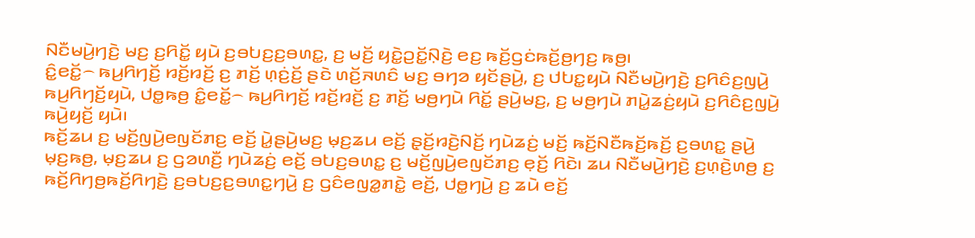ꤡꤢꤪꤗꤣꤧ꤬ꤚꤢꤧ꤬ ꤗꤢ꤬ ꤢ꤬ꤖꤢꤩ꤭ ꤟꤣꤧ ꤢ꤬ꤋꤝꤢ꤬ꤢ꤬ꤋꤛꤢ꤭, ꤢ꤬ ꤗꤢꤩ꤬ ꤟꤢꤧ꤭ꤑꤢꤩ꤭ꤡ꤫ꤢꤧ꤬ ꤕꤢ꤬ ꤒꤢꤩ꤬ꤞꤢꤦꤒꤢꤩ꤬ꤥ꤬ꤚꤢ꤬ ꤒꤥ꤬꤯
ꤢꤨ꤭ꤕꤢꤩ꤭꤮ ꤒꤣ꤬ꤖꤚꤢꤩ꤬ ꤙꤢꤩ꤬ꤙꤢꤩ꤬ ꤢ꤬ ꤊꤢꤩ꤬ ꤛ꤫ꤢꤦ꤬ꤢꤩ꤬ ꤔꤢꤧ ꤛꤢꤩ꤬ꤏꤛꤢꤨ ꤗꤢ꤬ ꤋꤚꤤ ꤟꤢꤩꤔꤣꤧ꤬, ꤢ꤬ ꤓꤝꤢ꤭ꤟꤣꤧ ꤡꤢꤪꤗꤣꤧ꤬ꤚꤢꤧ꤬ ꤢ꤬ꤖꤢꤨꤢ꤬ꤜꤣꤧ꤬ ꤒꤣ꤬ꤖꤚꤢꤩ꤬ꤟꤣꤧ, ꤓꤥ꤭ꤒꤥ꤬ ꤢꤨ꤭ꤕꤢꤩ꤭꤮ ꤒꤣ꤬ꤖꤚꤢꤩ꤬ ꤙꤢꤩ꤬ꤙꤢꤩ꤬ ꤢ꤬ ꤊꤢꤩ꤬ ꤗꤥ꤬ꤚꤣꤧ ꤖꤢꤩ꤭ ꤔꤣꤧ꤬ꤗꤢ꤬, ꤢ꤬ ꤗꤥ꤬ꤚꤣꤧ ꤊꤣꤧ꤭ꤘꤢꤦ꤬ꤟꤣꤧ ꤢ꤬ꤖꤢꤨꤢ꤬ꤜꤣꤧ꤬ ꤒꤣꤧ꤬ꤟꤢꤩ꤬ ꤟꤣꤧ꤯
ꤒꤢꤩ꤬ꤘꤣ ꤢ꤬ ꤗꤢꤩ꤬ꤜꤣꤧ꤬ꤕꤜꤢꤩꤊꤢ꤬ ꤕꤢꤩ꤬ ꤣꤧ꤭ꤔꤣꤧ꤬ꤗꤢ꤬ ꤗ꤫ꤢ꤬ꤘꤣ ꤕꤢꤩ꤬ ꤔ꤫ꤢꤩ꤬ꤙꤢꤧ꤬ꤡꤢꤩ꤬ ꤚꤣꤧꤘꤢꤦ꤬ ꤗꤢꤩ꤬ ꤒꤢꤩ꤬ꤡꤢꤪꤒꤢꤩ꤬ꤒꤢꤩ꤬ ꤢ꤬ꤋꤛꤢ꤭ ꤔꤣꤧ꤬ ꤗ꤫ꤢ꤬ꤒꤥ꤬, ꤗ꤫ꤢ꤬ꤘꤣ ꤢ꤬ ꤞꤤꤛꤢꤪ꤬ ꤚꤣꤧꤘꤢꤦ꤬ ꤕꤢꤩ꤬ ꤋꤝꤢ꤬ꤋꤛꤢ꤭ ꤢ꤬ ꤗꤢꤩ꤬ꤜꤣꤧ꤬ꤕꤜꤢꤩꤊꤢ꤬ ꤕ꤫ꤢꤩ꤬ ꤖꤢꤧ꤯ ꤘꤣ ꤡꤢꤪꤗꤣꤧ꤬ꤚꤢꤧ꤬ ꤢ꤬ꤛ꤫ꤢꤧ꤬ꤛꤥ꤬ ꤢ꤬ ꤒꤢꤩ꤬ꤖꤚꤥ꤬ꤒꤢꤩ꤬ꤖꤚꤢꤧ꤬ ꤢ꤬ꤋꤝꤢ꤬ꤢ꤬ꤋꤛꤢ꤭ꤚꤣꤧ꤬ ꤢ꤬ ꤞꤢꤨꤕꤜꤤ꤭ꤊꤢꤧ꤭ ꤕꤢꤩ꤬, ꤓꤥ꤭ꤚꤣꤧ꤬ ꤢ꤬ ꤘꤣꤧ ꤕꤢꤩ꤬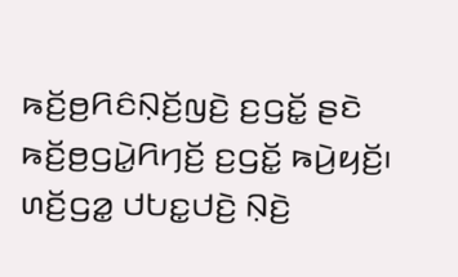ꤒꤢꤩ꤬ꤥ꤬ꤖꤢꤨꤡ꤫ꤢꤩ꤬ꤜꤢꤧ꤬ ꤢ꤬ꤞꤢꤩ꤭ ꤔꤢꤧ ꤒꤢꤩ꤬ꤥ꤬ꤞꤣꤧ꤭ꤖꤚꤢꤩ꤬ ꤢ꤬ꤞꤢꤩ꤭ ꤒꤣꤧ꤬ꤟꤢꤩ꤬꤯
ꤛꤢꤩ꤬ꤞꤤ꤭ ꤓꤝꤢ꤭ꤓꤢꤧ꤬ ꤡ꤫ꤢꤧ꤬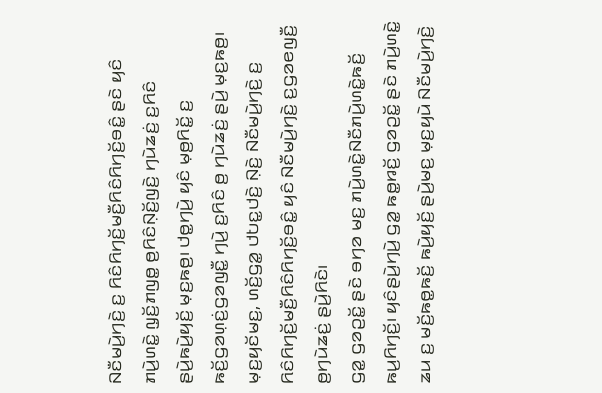ꤡꤢꤪꤗꤣꤧ꤬ꤚꤢꤧ꤬ ꤢ꤬ ꤖꤢꤨꤖꤚꤢꤩ꤬ꤗꤢꤪ꤬ꤖꤢꤨꤖꤚꤢꤩ꤬ꤋꤢꤨ꤭ ꤔꤢꤧ ꤟꤢꤨ ꤊꤣꤧ꤬ꤛꤢꤧ꤭ ꤜ꤫ꤢꤩ꤬ꤊꤜꤥ꤭ ꤥ꤬ꤖꤢꤨꤡ꤫ꤢꤩ꤬ꤜꤢꤧ꤬ ꤚꤣꤧꤘꤢꤦ꤬ ꤢ꤬ꤖꤢꤨ ꤔꤣꤧ꤬ꤒꤣꤧ꤬ꤟꤢꤩ꤬ ꤗ꤫ꤢ꤬ꤒꤥ꤬꤯ ꤓꤥ꤭ꤚꤣꤧ꤬ ꤟꤢꤨ ꤗ꤫ꤥ꤬ꤖꤢꤩ꤭ ꤢ꤬ ꤒꤢꤩ꤬ꤞꤤꤛ꤫ꤢꤦ꤬ꤞꤤꤜꤢꤪ꤭ ꤚꤣꤧ꤬ ꤢ꤬ꤖꤢꤨ ꤥ꤬ ꤚꤣꤧꤘꤢꤦ꤬ ꤔꤣꤧ꤬ ꤗ꤫ꤢ꤬ꤒꤥ꤬꤯ ꤗ꤫ꤢ꤬ꤟꤢꤩꤗꤢ꤬, ꤛꤢꤩ꤬ꤞꤤ꤭ ꤓꤝꤢ꤭ꤓꤢꤧ꤬ ꤡ꤫ꤢꤧ꤬ ꤡꤢꤪꤗꤣꤧ꤬ꤚꤢꤧ꤬ ꤢ꤬ ꤖꤢꤨꤖꤚꤢꤩ꤬ꤗꤢꤪ꤬ꤖꤢꤨꤖꤚꤢꤩ꤬ꤋꤢꤨ꤭ ꤟꤢꤨ ꤡꤢꤪꤗꤣꤧ꤬ꤚꤢꤧ꤬ ꤢ꤬ꤞꤤꤕꤜꤢꤪ꤬ ꤥ꤬ꤚꤣꤧꤘꤢꤦ꤬ ꤔꤣꤧ꤬ꤖꤢꤧ꤯
ꤞꤤ꤭ ꤞꤤꤑꤢꤩ꤭ ꤔꤢꤧ ꤋꤚꤤ ꤗꤢ꤬ ꤊꤣꤧ꤬ꤛꤢꤧ꤭ꤡꤢꤪꤊꤣꤧ꤬ꤛꤢꤧ꤭ꤒꤢꤩ꤬ ꤒꤣ꤬ꤖꤚꤢꤩ꤬꤯ ꤟꤢꤨꤔꤣꤧ꤬ꤚꤣꤧ꤬ ꤞꤤ꤭ ꤒꤥ꤭ꤙꤢꤩ꤬ ꤞꤤꤑꤢꤩ꤭ ꤔꤢꤧ ꤊꤣꤧ꤬ꤛꤢꤧ꤭ ꤘꤣ ꤢ꤬ ꤗꤢꤩ꤬ꤒꤥ꤭ꤒꤢꤩ꤬ ꤒꤣꤧ꤬ꤟꤢꤩ꤬ ꤔꤣꤧ꤬ꤗꤢ꤬ ꤗ꤫ꤢ꤬ꤟꤣꤧ ꤡꤢꤪꤗꤣꤧ꤬ꤚꤢꤧ꤬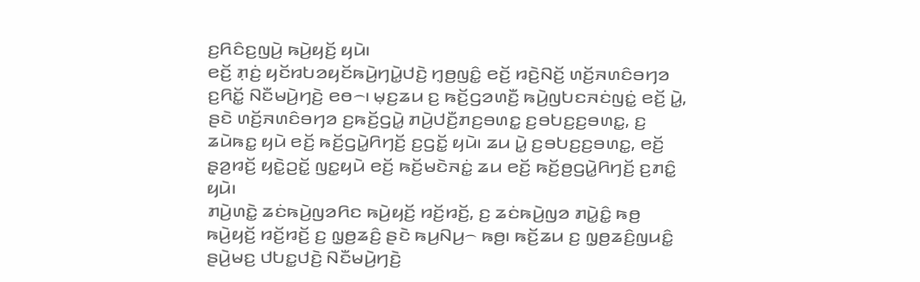ꤢ꤬ꤖꤢꤨꤢ꤬ꤜꤣꤧ꤬ ꤒꤣꤧ꤬ꤟꤢꤩ꤬ ꤟꤣꤧ꤯
ꤕꤢꤩ꤬ ꤊ꤫ꤢꤦ꤬ ꤟꤢꤩꤙꤝꤤꤟꤢꤩꤒꤣꤧ꤬ꤚꤣꤧ꤭ꤓꤢꤧ꤬ ꤚ꤫ꤥ꤬ꤜꤢꤨ꤭ ꤕꤢꤩ꤬ ꤙꤢꤧ꤬ꤡꤢꤩ꤬ ꤛꤢꤩ꤬ꤏꤛꤢꤨꤋꤚꤤ ꤢ꤬ꤖꤢꤩ꤭ ꤡꤢꤪꤗꤣꤧ꤬ꤚꤢꤧ꤬ ꤕꤥ꤮꤯ ꤗ꤫ꤢ꤬ꤘꤣ ꤢ꤬ ꤒꤢꤩ꤬ꤞꤤꤛꤢꤪ꤬ ꤒꤣꤧ꤬ꤜꤝꤢꤏꤢꤦꤜꤢꤦ꤭ ꤕꤢꤩ꤬ ꤣꤧ꤭, ꤔꤢꤧ ꤛꤢꤩ꤬ꤏꤛꤢꤨꤋꤚꤤ ꤢ꤬ꤒꤢꤩ꤬ꤞꤣꤧ꤭ ꤊꤣꤧ꤬ꤓꤢꤪ꤬ꤊꤢ꤬ꤋꤛꤢ꤭ ꤢ꤬ꤋꤝꤢ꤬ꤢ꤬ꤋꤛꤢ꤭, ꤢ꤬ ꤘꤣꤧꤒꤢ꤭ ꤟꤣꤧ ꤕꤢꤩ꤬ ꤒꤢꤩ꤬ꤞꤣꤧ꤭ꤖꤚꤢꤩ꤬ ꤢ꤬ꤞꤢꤩ꤭ ꤟꤣꤧ꤯ ꤘꤣ ꤣꤧ꤭ ꤢ꤬ꤋꤝꤢ꤬ꤢ꤬ꤋꤛꤢ꤭, ꤕꤢꤩ꤬ ꤔ꤫ꤤ꤬ꤙꤢꤩ꤬ ꤟꤢꤧ꤭ꤑꤢꤩ꤭ ꤜꤢ꤭ꤟꤣꤧ ꤕꤢꤩ꤬ ꤒꤢꤩ꤬ꤗꤢꤧꤏꤢꤦ꤭ ꤘꤣ ꤕꤢꤩ꤬ ꤒꤢꤩ꤬ꤥ꤬ꤞꤣꤧ꤭ꤖꤚꤢꤩ꤬ ꤢ꤬ꤊꤢꤨ꤭ ꤟꤣꤧ꤯
ꤊꤣꤧ꤬ꤛꤢꤧ꤭ ꤘꤢꤦꤒꤣꤧ꤬ꤜꤤꤖꤢ ꤒꤣꤧ꤬ꤟꤢꤩ꤬ ꤙꤢꤩ꤬ꤙꤢꤩ꤬, ꤢ꤬ ꤘꤢꤦꤒꤣꤧ꤬ꤜꤤ ꤊꤣꤧ꤭ꤢꤨ꤭ ꤒꤥ꤬ ꤒꤣꤧ꤬ꤟꤢꤩ꤬ ꤙꤢꤩ꤬ꤙꤢꤩ꤬ ꤢ꤬ ꤜ꤫ꤥ꤬ꤘꤢꤨ꤬ ꤔꤢꤧ ꤒꤣ꤬ꤡꤣ꤬꤮ ꤒꤥ꤬꤯ ꤒꤢꤩ꤬ꤘꤣ ꤢ꤬ ꤜ꤫ꤥ꤬ꤘꤢꤨ꤬ꤜꤣꤢꤨ꤭ ꤔꤣꤧ꤬ꤗꤢ꤬ ꤓꤝꤢ꤭ꤓꤢꤧ꤬ ꤡꤢꤪꤗꤣꤧ꤬ꤚꤢꤧ꤬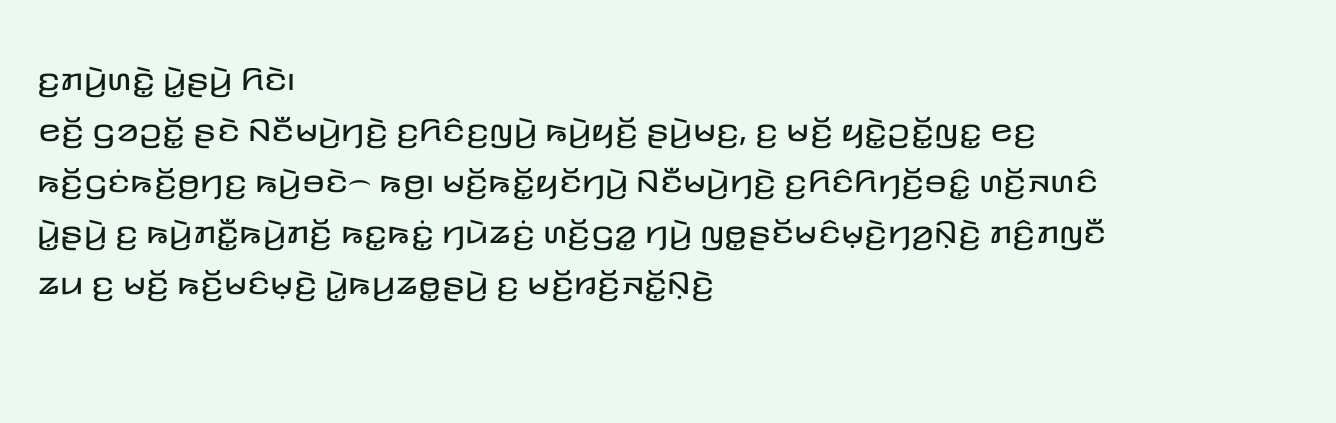ꤢ꤬ꤊꤣꤧ꤬ꤛꤢꤧ꤭ ꤣꤧ꤭ꤔꤣꤧ꤬ ꤖꤢꤧ꤯
ꤕꤢꤩ꤬ ꤞꤤꤑꤢꤩ꤭ ꤔꤢꤧ ꤡꤢꤪꤗꤣꤧ꤬ꤚꤢꤧ꤬ ꤢ꤬ꤖꤢꤨꤢ꤬ꤜꤣꤧ꤬ ꤒꤣꤧ꤬ꤟꤢꤩ꤬ ꤔꤣꤧ꤬ꤗꤢ꤬, ꤢ꤬ ꤗꤢꤩ꤬ ꤟꤢꤧ꤭ꤑꤢꤩ꤭ꤜꤢ꤭ ꤕꤢ꤬ ꤒꤢꤩ꤬ꤞꤢꤦꤒꤢꤩ꤬ꤥ꤬ꤚꤢ꤬ ꤒꤣꤧ꤬ꤋꤢꤧ꤮ ꤒꤥ꤬꤯ ꤗꤢꤩ꤬ꤒꤢꤩ꤭ꤟꤢꤩꤚꤣꤧ꤬ ꤡꤢꤪꤗꤣꤧ꤬ꤚꤢꤧ꤬ ꤢ꤬ꤖꤢꤨꤖꤚꤢꤩ꤬ꤋꤢꤨ꤭ ꤛꤢꤩ꤬ꤏꤛꤢꤨ ꤣꤧ꤭ꤔꤣꤧ꤬ ꤢ꤬ ꤒꤣꤧ꤬ꤊꤢꤪ꤭ꤒꤣꤧ꤬ꤊꤢꤩ꤬ ꤒꤢ꤭ꤒꤢꤦ꤭ ꤚꤣꤧꤘꤢꤦ꤬ ꤛꤢꤩ꤬ꤞꤤ꤭ ꤚꤣꤧ꤬ ꤜꤥ꤭ꤔꤢꤩꤗꤢꤨꤗ꤫ꤢꤧ꤬ꤚꤤ꤬ꤡ꤫ꤢꤧ꤬ ꤊꤢꤨ꤬ꤊꤜꤢꤪ ꤘꤣ ꤢ꤬ ꤗꤢꤩ꤬ ꤒꤢꤩ꤬ꤗꤢꤨꤗ꤫ꤢꤧ꤬ ꤣꤧ꤭ꤒꤣ꤬ꤘꤥ꤭ꤔꤣꤧ꤬ ꤢ꤬ ꤗꤢꤩ꤬ꤙꤢꤩ꤬ꤏꤢꤩ꤭ꤡ꤫ꤢꤧ꤬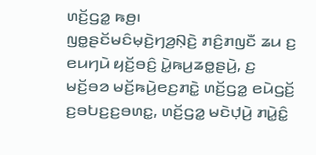ꤛꤢꤩ꤬ꤞꤤ꤭ ꤒꤥ꤬꤯
ꤜꤥ꤭ꤔꤢꤩꤗꤢꤨꤗ꤫ꤢꤧ꤬ꤚꤤ꤬ꤡ꤫ꤢꤧ꤬ ꤊꤢꤨ꤬ꤊꤜꤢꤪ ꤘꤣ ꤢ꤬ ꤕꤣꤚꤣꤧ ꤟꤢꤩ꤬ꤋꤢꤨ꤬ ꤣꤧ꤭ꤒꤣ꤬ꤘꤥ꤭ꤔꤣꤧ꤬, ꤢ꤬ ꤗꤢꤩ꤬ꤋꤤ ꤗꤢꤩ꤬ꤒꤣꤧ꤬ꤕꤢ꤬ꤊꤢꤧ꤭ ꤛꤢꤩ꤬ꤞꤤ꤭ ꤕꤣꤧꤞꤢꤩ꤬ ꤢ꤬ꤋꤝꤢ꤬ꤢ꤬ꤋꤛꤢ꤭, ꤛꤢꤩ꤬ꤞꤤ꤭ ꤗꤢꤧꤓ꤫ꤣꤧ꤬ ꤊꤣꤧ꤭ꤢꤨ꤭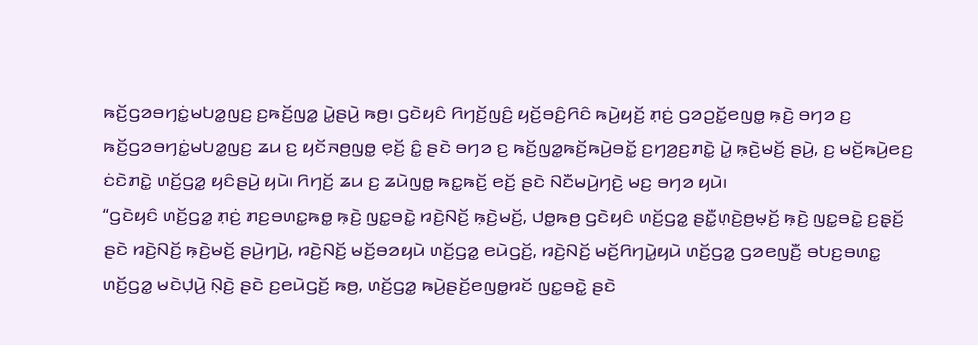ꤒꤢꤩ꤬ꤞꤤꤋꤚꤢꤦ꤭ꤗꤝꤤ꤭ꤜꤢ꤬ ꤢ꤬ꤒꤢꤩ꤬ꤜꤤ꤭ ꤣꤧ꤭ꤔꤣꤧ꤬ ꤒꤥ꤬꤯ ꤞꤢꤧꤟꤢꤨ ꤖꤚꤢꤩ꤬ꤜꤢꤨ꤬ ꤟꤢꤩ꤬ꤋꤢꤨ꤬ꤖꤢꤨ ꤒꤣꤧ꤬ꤟꤢꤩ꤬ ꤊ꤫ꤢꤦ꤬ ꤞꤤꤑꤢꤩ꤭ꤕꤜꤥ꤭ ꤒ꤫ꤢꤧ꤬ ꤋꤚꤤ ꤢ꤬ ꤒꤢꤩ꤬ꤞꤤꤋꤚꤢꤦ꤭ꤗꤝꤤ꤭ꤜꤢ꤬ ꤘꤣ ꤢ꤬ ꤟꤢꤩꤏꤥ꤬ꤜꤥ꤭ ꤕ꤫ꤢꤩ꤬ ꤢꤨ꤭ ꤔꤢꤧ ꤋꤚꤤ ꤢ꤬ ꤒꤢꤩ꤬ꤜꤤ꤭ꤒꤢꤩ꤬ꤒꤣꤧ꤬ꤋꤢꤩ꤭ ꤢ꤬ꤚꤤ꤬ꤢ꤬ꤊꤢꤧ꤭ ꤣꤧ꤭ ꤒ꤫ꤢꤧ꤬ꤗꤢꤩ꤬ ꤔꤣꤧ꤬, ꤢ꤬ ꤗꤢꤩ꤬ꤒꤣꤧ꤬ꤕꤢ꤬ ꤢꤦꤢꤧꤊꤢꤧ꤭ ꤛꤢꤩ꤬ꤞꤤ꤭ ꤟꤢꤨꤔꤣꤧ꤬ ꤟꤣꤧ꤯ ꤖꤚꤢꤩ꤬ ꤘꤣ ꤢ꤬ ꤘꤣꤧꤜꤥ꤭ ꤒꤢ꤭ꤒꤢꤩ꤬ ꤕꤢꤩ꤬ ꤔꤢꤧ ꤡꤢꤪꤗꤣꤧ꤬ꤚꤢꤧ꤬ ꤗꤢ꤬ ꤋꤚꤤ ꤟꤣꤧ꤯
“ꤞꤢꤧꤟꤢꤨ ꤛꤢꤩ꤬ꤞꤤ꤭ ꤊ꤫ꤢꤦ꤬ ꤊꤢ꤬ꤋꤛꤢ꤭ꤒꤥ꤭ ꤒ꤫ꤢꤧ꤬ ꤜꤢ꤭ꤋꤢꤧ꤭ ꤙꤢꤧ꤬ꤡꤢꤩ꤬ ꤒ꤫ꤢꤧ꤬ꤗꤢꤩ꤬, ꤓꤥ꤭ꤒꤥ꤬ ꤞꤢꤧꤟꤢꤨ ꤛꤢꤩ꤬ꤞꤤ꤭ ꤔꤢꤪ꤭ꤛ꤫ꤢꤧ꤬ꤥ꤬ꤗ꤫ꤢꤩ꤬ ꤒ꤫ꤢꤧ꤬ ꤜꤢ꤭ꤋꤢꤧ꤭ ꤢ꤬ꤔ꤫ꤢꤩ꤬ ꤔꤢꤧ ꤙꤢꤧ꤬ꤡꤢꤩ꤬ ꤒ꤫ꤢꤧ꤬ꤗꤢꤩ꤬ ꤔꤣꤧ꤬ꤚꤣꤧ꤬, ꤙꤢꤧ꤬ꤡꤢꤩ꤬ ꤗꤢꤩ꤬ꤋꤤꤟꤣꤧ ꤛꤢꤩ꤬ꤞꤤ꤭ ꤕꤣꤧꤞꤢꤩ꤬, ꤙꤢꤧ꤬ꤡꤢꤩ꤬ ꤗꤢꤩ꤬ꤖꤚꤣꤧ꤭ꤟꤣꤧ ꤛꤢꤩ꤬ꤞꤤ꤭ ꤞꤤꤕꤜꤢꤪ꤬ ꤋꤝꤢ꤬ꤋꤛꤢ꤭ ꤛꤢꤩ꤬ꤞꤤ꤭ ꤗꤢꤧꤓ꤫ꤣꤧ꤬ ꤡ꤫ꤢꤧ꤬ ꤔꤢꤧ ꤢ꤬ꤕꤣꤧꤞꤢꤩ꤬ ꤒꤥ꤬, ꤛꤢꤩ꤬ꤞꤤ꤭ ꤒꤣꤧ꤬ꤔꤢꤩ꤬ꤕꤜꤥ꤭ꤙꤢꤩ ꤜꤢ꤭ꤋꤢꤧ꤭ ꤔꤢꤧ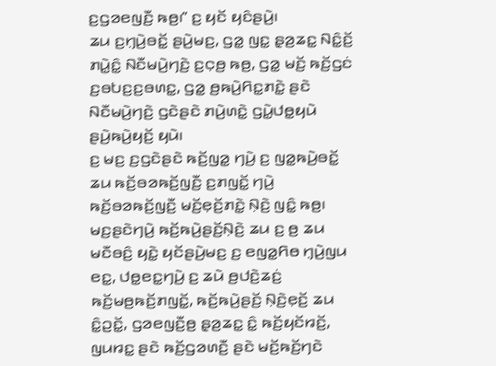ꤢ꤬ꤞꤤꤕꤜꤢꤪ꤬ ꤒꤥ꤬꤯” ꤢ꤬ ꤟꤢꤩ ꤟꤢꤨꤔꤣꤧ꤬꤯
ꤘꤣ ꤢ꤬ꤚ꤫ꤣꤧ꤬ꤋꤢꤩ꤭ ꤔꤣꤧ꤬ꤗꤢ꤬, ꤞꤤ꤭ ꤜꤢ꤭ ꤔ꤫ꤤ꤬ꤘꤢ꤭ ꤡꤢꤨ꤭ꤢꤩ꤬ ꤊꤣꤧ꤭ꤢꤨ꤭ ꤡꤢꤪꤗꤣꤧ꤬ꤚꤢꤧ꤬ ꤢ꤬ꤍ꤫ꤥ꤬ ꤒꤥ꤬, ꤞꤤ꤭ ꤗꤢꤩ꤬ ꤒꤢꤩ꤬ꤞꤢꤦ ꤢ꤬ꤋꤝꤢ꤬ꤢ꤬ꤋꤛꤢ꤭, ꤞꤤ꤭ ꤥ꤬ꤒꤣꤧ꤬ꤖꤢ꤭ꤊꤢꤧ꤭ ꤔꤢꤧ ꤡꤢꤪꤗꤣꤧ꤬ꤚꤢꤧ꤬ ꤞꤢꤧꤔꤢꤧ ꤊꤣꤧ꤬ꤛꤢꤧ꤭ ꤞꤣꤧ꤭ꤓꤥ꤭ꤟꤣꤧ ꤔꤣꤧ꤬ꤒꤣꤧ꤬ꤟꤢꤩ꤬ ꤟꤣꤧ꤯
ꤢ꤬ ꤗꤢ꤬ ꤢ꤬ꤞꤢꤧꤔꤢꤧ ꤒꤢꤩ꤬ꤜꤤ꤭ ꤚꤣꤧ꤬ ꤢ꤬ ꤜꤤ꤭ꤒꤣꤧ꤬ꤋꤢꤩ꤭ ꤘꤣ ꤒꤢꤩ꤬ꤋꤤꤒꤢꤩ꤬ꤜꤢꤪ꤬ ꤢ꤬ꤊꤜꤢꤩ꤭ ꤚꤣꤧ꤬ ꤒꤢꤩ꤬ꤋꤤꤒꤢꤩ꤬ꤜꤢꤪ꤬ ꤗꤢꤩ꤬ꤕ꤫ꤢꤩ꤬ꤊꤢꤧ꤭ ꤡ꤫ꤢꤧ꤬ ꤜꤢꤨ꤭ ꤒꤥ꤬꤯
ꤗꤢ꤬ꤔꤢꤧꤚꤣꤧ꤬ ꤒꤢꤩ꤬ꤒꤣꤧ꤬ꤔꤢꤩ꤬ꤡ꤫ꤢꤧ꤬ ꤘꤣ ꤢ꤬ ꤥ꤬ ꤘꤣ ꤗꤢꤪꤋꤢꤨ꤬ ꤟꤢꤧ꤭ ꤟꤢꤩꤔꤣꤧ꤬ꤗꤢ꤬ ꤢ꤬ ꤕꤜꤤ꤭ꤖꤥ ꤚ꤫ꤣꤧ꤬ꤜꤣ ꤕꤢ꤭, ꤓꤥ꤭ꤕꤢ꤭ꤚꤣꤧ꤬ ꤢ꤬ ꤘꤣꤧ ꤥ꤬ꤓꤢꤧ꤬ꤘꤢꤦ꤬ ꤒꤢꤩ꤬ꤗꤥ꤬ꤒꤢꤩ꤬ꤊꤜꤢꤩ꤭, ꤒꤢꤩ꤬ꤒꤣꤧ꤬ꤔꤢꤩ꤬ ꤡ꤫ꤢꤧ꤬ꤕ꤫ꤢꤩ꤬ ꤘꤣ ꤢꤨ꤭ꤑꤢꤩ꤭, ꤞꤤꤕꤜꤢꤪ꤬ꤥ꤬ ꤔ꤫ꤤ꤬ꤘꤢ꤭ ꤢꤨ꤭ ꤒꤢꤩ꤬ꤟꤢꤩꤙꤢꤩ꤬, ꤜꤣꤙꤢ꤭ ꤔꤢꤧ ꤒꤢꤩ꤬ꤞꤤꤛꤢꤪ꤬ ꤔꤢꤧ ꤗꤢꤩ꤬ꤒꤢꤩ꤬ꤚꤢꤧ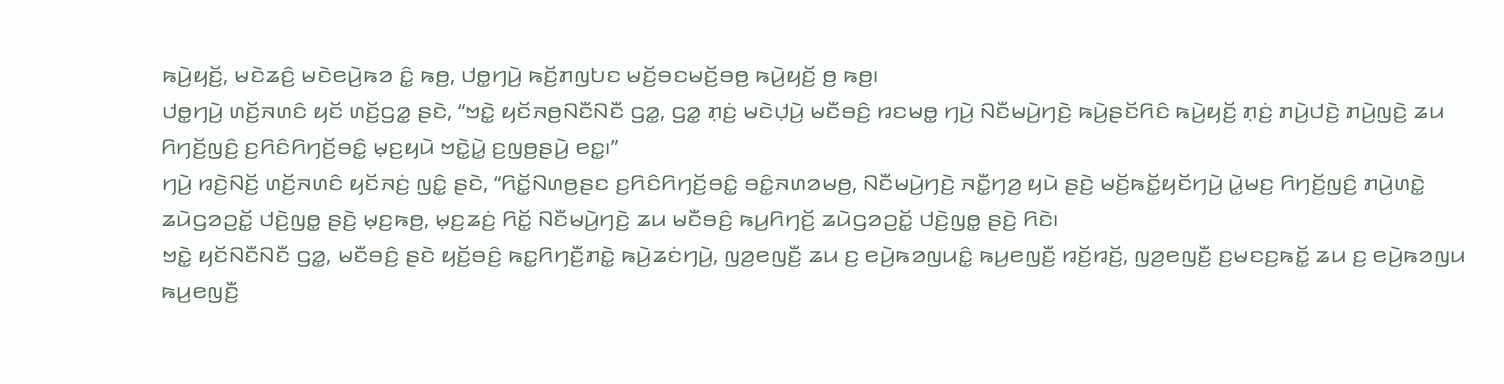ꤒꤣꤧ꤬ꤟꤢꤩ꤬, ꤗꤢꤧꤘꤢꤨ꤬ ꤗꤢꤧꤕꤣꤧ꤬ꤒꤤ ꤢꤨ꤭ ꤒꤥ꤬, ꤓꤥ꤭ꤚꤣꤧ꤬ ꤒꤢꤩ꤬ꤊꤜꤝꤢ ꤗꤢꤩ꤬ꤋꤢꤗꤢꤩ꤬ꤋꤥ꤬ ꤒꤣꤧ꤬ꤟꤢꤩ꤬ ꤥ꤬ ꤒꤥ꤬꤯
ꤓꤥ꤭ꤚꤣꤧ꤬ ꤛꤢꤩ꤬ꤏꤛꤢꤨ ꤟꤢꤩ ꤛꤢꤩ꤬ꤞꤤ꤭ ꤔꤢꤧ, “ꤠꤢꤧ꤭ ꤟꤢꤩꤏꤥ꤬ꤡꤢꤪꤡꤢꤪ ꤞꤤ꤭, ꤞꤤ꤭ ꤊ꤫ꤢꤦ꤬ ꤗꤢꤧꤓ꤫ꤣꤧ꤬ ꤗꤢꤪꤋꤢꤨ꤬ ꤙꤢꤗꤥ꤭ ꤚꤣꤧ꤬ ꤡꤢꤪꤗꤣꤧ꤬ꤚꤢꤧ꤬ ꤒꤣꤧ꤬ꤔꤢꤩꤖꤢꤨ ꤒꤣꤧ꤬ꤟꤢꤩ꤬ ꤊ꤫ꤢꤦ꤬ ꤊꤣꤧ꤬ꤓꤢꤧ꤬ ꤊꤣꤧ꤬ꤜꤢꤧ꤬ ꤘꤣ ꤖꤚꤢꤩ꤬ꤜꤢꤨ꤬ ꤢ꤬ꤖꤢꤨꤖꤚꤢꤩ꤬ꤋꤢꤨ꤭ ꤗ꤫ꤢ꤬ꤟꤣꤧ ꤠꤢꤧ꤭ꤣꤧ꤭ ꤢ꤬ꤜꤥ꤬ꤔꤣꤧ꤬ ꤕꤢ꤭꤯”
ꤚꤣꤧ꤬ ꤙꤢꤧ꤬ꤡꤢꤩ꤬ ꤛꤢꤩ꤬ꤏꤛꤢꤨ ꤟꤢꤩꤏꤢꤦ꤬ ꤜꤢꤨ꤭ ꤔꤢꤧ, “ꤖꤢꤩ꤭ꤡꤛꤥ꤬ꤔꤢ ꤢ꤬ꤖꤢꤨꤖꤚꤢꤩ꤬ꤋꤢꤨ꤭ ꤋꤢꤨ꤭ꤏꤛꤤꤗꤥ꤬, ꤡꤢꤪꤗꤣꤧ꤬ꤚꤢꤧ꤬ ꤏꤢꤪ꤭ꤚꤤ꤬ ꤟꤣꤧ ꤔꤢꤧ꤬ ꤗꤢꤩ꤬ꤒꤢꤩ꤭ꤟꤢꤩꤚꤣꤧ꤬ ꤣꤧ꤭ꤗꤢ꤬ ꤖꤚꤢꤩ꤬ꤜꤢꤨ꤬ ꤊꤣꤧ꤬ꤛꤢꤧ꤭ ꤘꤣꤧꤞꤤꤑꤢꤩ꤭ ꤓꤢꤧ꤬ꤜꤥ꤭ ꤔꤢꤧ꤬ ꤗ꤫ꤢ꤬ꤒꤥ꤬, ꤗ꤫ꤢ꤬ꤘꤢꤦ꤬ ꤖꤢꤩ꤭ ꤡꤢꤪꤗꤣꤧ꤬ꤚꤢꤧ꤬ ꤘꤣ ꤗꤢꤪꤋꤢꤨ꤬ ꤒꤣ꤬ꤖꤚꤢꤩ꤬ ꤘꤣꤧꤞꤤꤑꤢꤩ꤭ ꤓꤢꤧ꤬ꤜꤥ꤭ ꤔꤢꤧ꤬ ꤖꤢꤧ꤯
ꤠꤢꤧ꤭ ꤟꤢꤩꤡꤢꤪꤡꤢꤪ ꤞꤤ꤭, ꤗꤢꤪꤋꤢꤨ꤬ ꤔꤢꤧ ꤟꤢꤩ꤬ꤋꤢꤨ꤬ ꤒꤢ꤭ꤖꤚꤢꤪ꤬ꤊꤢꤧ꤭ ꤒꤣꤧ꤬ꤘꤢꤦꤚꤣꤧ꤬, ꤜꤤ꤬ꤕꤜꤢꤪ꤬ ꤘꤣ ꤢ꤬ ꤕꤣꤧ꤬ꤒꤤꤜꤣꤢꤨ꤭ ꤒꤣ꤬ꤕꤜꤢꤪ꤬ ꤙꤢꤩ꤬ꤙꤢꤩ꤬, ꤜꤤ꤬ꤕꤜꤢꤪ꤬ ꤢ꤬ꤗꤢꤢ꤬ꤒꤢꤩ꤭ ꤘꤣ ꤢ꤬ ꤕꤣꤧ꤬ꤒꤤꤜꤣ ꤒꤣ꤬ꤕꤜꤢꤪ꤬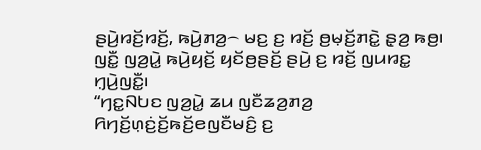ꤔꤣꤧ꤬ꤙꤢꤩ꤬ꤙꤢꤩ꤬, ꤒꤣꤧ꤬ꤊꤤ꤬꤮ ꤗꤢ꤬ ꤢ꤬ ꤙꤢꤩ꤬ ꤥ꤬ꤗ꤫ꤢꤩ꤬ꤊꤢꤧ꤭ ꤔ꤫ꤤ꤬ ꤒꤥ꤬꤯ ꤜꤢꤪ꤭ ꤜꤤ꤬ꤣꤧ꤭ ꤒꤣꤧ꤬ꤟꤢꤩ꤬ ꤟꤢꤩꤥ꤬ꤔꤢꤩ꤬ ꤔꤣꤧ꤬ ꤢ꤬ ꤙꤢꤩ꤬ ꤜꤣꤙꤢ꤭ ꤚ꤫ꤣꤧ꤬ꤜꤢꤪ꤭꤯
“ꤚꤢ꤭ꤡꤝꤢ ꤜꤤ꤬ꤣꤧ꤭ ꤘꤣ ꤜꤢꤪꤘꤤ꤬ꤊꤤ꤬ ꤖꤚꤢꤩ꤬ꤛ꤫ꤢꤦ꤬ꤢꤩ꤬ꤒꤢꤩ꤬ꤕꤜꤢꤪꤗꤢꤨ꤬ ꤢ꤬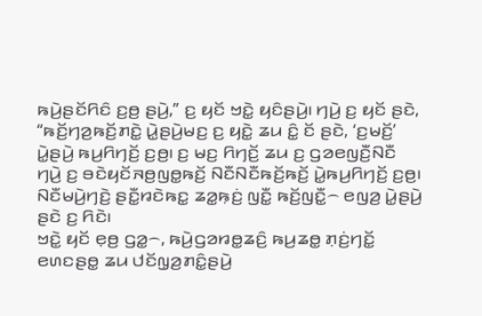ꤒꤣꤧ꤬ꤔꤢꤩꤖꤢꤨ ꤢ꤬ꤥ꤬ ꤔꤣꤧ꤬,” ꤢ꤬ ꤟꤢꤩ ꤠꤢꤧ꤭ ꤟꤢꤨꤔꤣꤧ꤬꤯ ꤚꤣꤧ꤬ ꤢ꤬ ꤟꤢꤩ ꤔꤢꤧ, “ꤒꤢꤩ꤬ꤚꤤ꤬ꤒꤢꤩ꤬ꤊꤢꤧ꤭ ꤣꤧ꤭ꤔꤣꤧ꤬ꤗꤢ꤬ ꤢ꤬ ꤟꤢꤧ꤭ ꤘꤣ ꤢꤨ꤭ ꤢꤩ ꤔꤢꤧ, ‘ꤢ꤬ꤗꤢꤩ꤬’ ꤣꤧ꤭ꤔꤣꤧ꤬ ꤒꤣ꤬ꤖꤚꤢꤩ꤬ ꤢ꤬ꤥ꤬꤯ ꤢ꤬ ꤗꤢ꤬ ꤖꤚꤢꤩ꤬ ꤘꤣ ꤢ꤬ ꤞꤤꤕꤜꤢꤪ꤬ꤡꤢꤪ ꤚꤣꤧ꤬ ꤢ꤬ ꤋꤢꤧꤟꤢꤩꤏꤥ꤬ꤜꤥ꤭ꤒꤢꤩ꤬ ꤡꤢꤪꤡꤢꤪꤒꤢꤩ꤬ꤒꤢꤩ꤬ ꤣꤧ꤭ꤒꤣ꤬ꤖꤚꤢꤩ꤬ ꤢ꤬ꤥ꤬꤯ ꤡꤢꤪꤗꤣꤧ꤬ꤚꤢꤧ꤬ ꤔꤢꤪ꤭ꤙꤢꤧꤒꤢ꤭ ꤘꤤ꤭ꤒ꤫ꤢꤦ꤬ ꤜꤢꤪ꤭ ꤒꤢꤩ꤬ꤜꤢꤪ꤭꤮ ꤕꤜꤤ꤬ ꤣꤧ꤭ꤔꤣꤧ꤬ ꤔꤢꤧ ꤢ꤬ ꤖꤢꤧ꤯
ꤠꤢꤧ꤭ ꤟꤢꤩ ꤕ꤫ꤥ꤬ ꤞꤤ꤭꤮, ꤒꤣꤧ꤬ꤞꤤꤙꤥ꤭ꤘꤢꤨ꤬ ꤒꤣ꤬ꤘꤥ꤭ ꤊ꤫ꤢꤦ꤬ꤚꤢꤩ꤭ ꤕꤛꤢꤔꤥ꤭ ꤘꤣ ꤓꤢꤩꤜ꤫ꤤ꤬ꤊꤢꤨ꤭ꤔꤣꤧ꤬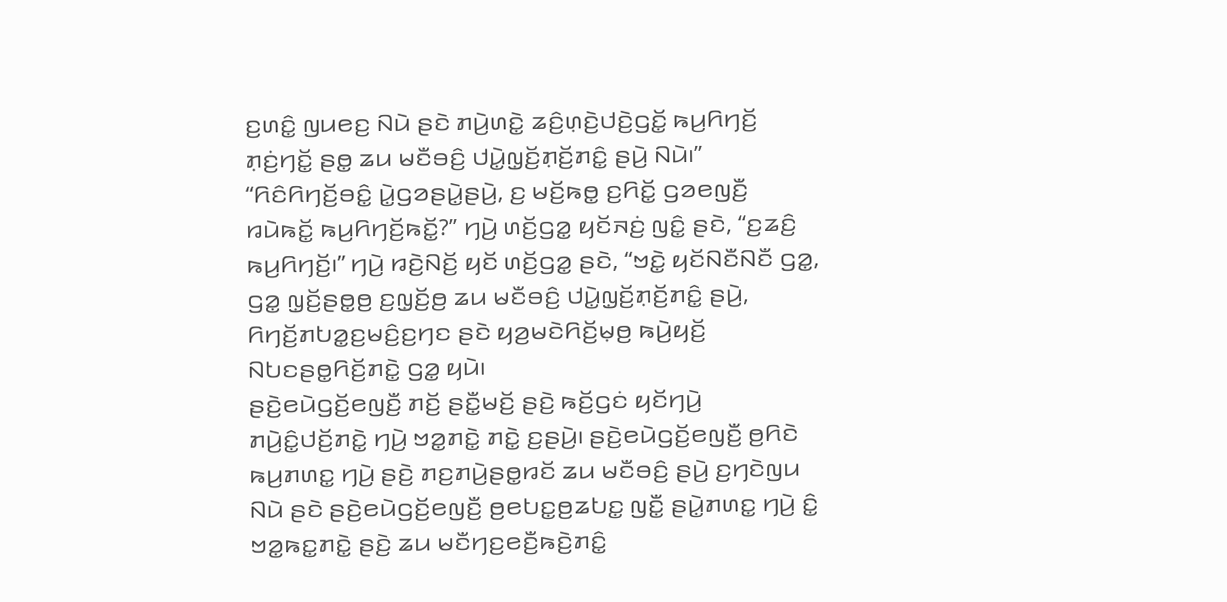ꤢ꤬ꤛꤢꤨ꤭ ꤜꤣꤕꤢ꤬ ꤡꤣꤧ ꤔꤢꤧ ꤊꤣꤧ꤬ꤛꤢꤧ꤭ ꤘꤢꤨ꤬ꤛ꤫ꤢꤧ꤬ꤓꤢꤧ꤬ꤞꤢꤩ꤭ ꤒꤣ꤬ꤖꤚꤢꤩ꤬ ꤊ꤫ꤢꤦ꤬ꤚꤢꤩ꤭ ꤔꤥ꤭ ꤘꤣ ꤗꤢꤪꤋꤢꤨ꤬ ꤓꤣꤧ꤭ꤜ꤫ꤢꤩ꤬ꤊ꤫ꤢꤩ꤬ꤊꤢꤨ꤭ ꤔꤣꤧ꤬ ꤡꤣꤧ꤯”
“ꤖꤢꤨꤖꤚꤢꤩ꤬ꤋꤢꤨ꤭ ꤣꤧ꤭ꤞꤤꤔꤣꤧ꤭ꤔꤣꤧ꤬, ꤢ꤬ ꤗꤢꤩ꤬ꤒꤥ꤭ ꤢ꤬ꤖꤢꤩ꤭ ꤞꤤꤕꤜꤢꤪ꤬ ꤙꤣꤧꤒꤢꤩ꤭ ꤒꤣ꤬ꤖꤚꤢꤩ꤬ꤒꤢꤩ꤭?” ꤚꤣꤧ꤬ ꤛꤢꤩ꤬ꤞꤤ꤭ ꤟꤢꤩꤏꤢꤦ꤬ ꤜꤢꤨ꤭ ꤔꤢꤧ, “ꤢ꤬ꤘꤢꤨ꤬ ꤒꤣ꤬ꤖꤚꤢꤩ꤬꤯” ꤚꤣꤧ꤬ ꤙꤢꤧ꤬ꤡꤢꤩ꤬ ꤟꤢꤩ ꤛꤢꤩ꤬ꤞꤤ꤭ ꤔꤢꤧ, “ꤠꤢꤧ꤭ ꤟꤢꤩꤡꤢꤪꤡꤢꤪ ꤞꤤ꤭, ꤞꤤ꤭ ꤜ꤫ꤢꤩ꤬ꤔꤥ꤭ꤥ꤬ ꤢ꤬ꤜ꤫ꤢꤩ꤬ꤥ꤬ ꤘꤣ ꤗꤢꤪꤋꤢꤨ꤬ ꤓꤣꤧ꤭ꤜ꤫ꤢꤩ꤬ꤊ꤫ꤢꤩ꤬ꤊꤢꤨ꤭ ꤔꤣꤧ꤬, ꤖꤚꤢꤩ꤬ꤊꤝꤤ꤭ꤢ꤬ꤗꤢꤨ꤬ꤢ꤬ꤚꤢ ꤔꤢꤧ ꤟꤤ꤬ꤗꤢꤧꤖꤢꤩ꤬ꤗ꤫ꤥ꤬ ꤒꤣꤧ꤬ꤟꤢꤩ꤬ ꤡꤝꤢꤔꤥ꤭ꤖꤢꤩ꤬ꤊꤢꤧ꤭ ꤞꤤ꤭ ꤟꤣꤧ꤯
ꤔꤢꤧ꤬ꤕꤣꤧꤞꤢꤩ꤬ꤕꤜꤢꤪ꤬ ꤊꤢꤩ꤬ ꤔꤢꤪ꤭ꤗꤢꤩ꤬ ꤔꤢꤧ꤬ ꤒꤢꤩ꤬ꤞꤢꤦ ꤟꤢꤩꤚꤣꤧ꤬ ꤊꤣꤧ꤬ꤢꤨ꤭ꤓꤢꤩ꤬ꤊꤢꤧ꤭ ꤚꤣꤧ꤬ ꤠꤤ꤭ꤊꤢꤧ꤭ ꤊꤢꤧ꤭ ꤢ꤬ꤔꤣꤧ꤬꤯ ꤔꤢꤧ꤬ꤕꤣꤧꤞꤢꤩ꤬ꤕꤜꤢꤪ꤬ ꤥ꤬ꤖꤢꤧ ꤒꤣ꤬ꤊꤛꤢ꤭ ꤚꤣꤧ꤬ ꤔꤢꤧ꤬ ꤊꤢ꤬ꤊꤣꤧ꤬ꤔꤥ꤭ꤙꤢꤩ ꤘꤣ ꤗꤢꤪꤋꤢꤨ꤬ ꤔꤣꤧ꤬ ꤢ꤬ꤚꤢꤧꤜꤣ ꤡꤣꤧ ꤔꤢꤧ ꤔꤢꤧ꤬ꤕꤣꤧꤞꤢꤩ꤬ꤕꤜꤢꤪ꤬ ꤥ꤬ꤕꤝꤢ꤭ꤥ꤬ꤘꤝꤢ꤭ ꤜꤢꤪ꤭ ꤔꤣꤧ꤭ꤊꤛꤢ꤭ ꤚꤣꤧ꤬ ꤢꤨ꤭ ꤠꤤ꤭ꤒꤢ꤭ꤊꤢꤧ꤭ ꤔꤢꤧ꤬ ꤘꤣ ꤗꤢꤪꤚꤢ꤬ꤕꤢꤪ꤬ꤒꤢꤧ꤬ꤊꤢꤨ꤭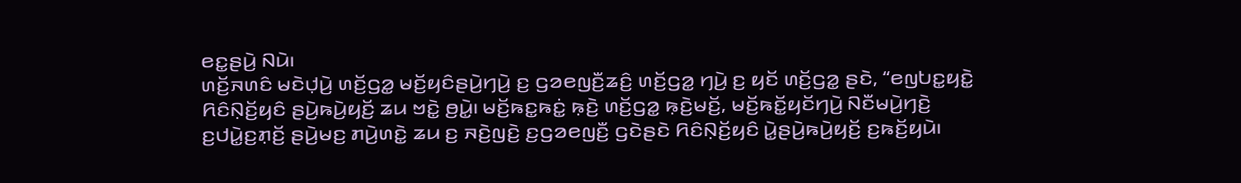ꤕꤢ꤭ꤔꤣꤧ꤬ ꤡꤣꤧ꤯
ꤛꤢꤩ꤬ꤏꤛꤢꤨ ꤗꤢꤧꤓ꤫ꤣꤧ꤬ ꤛꤢꤩ꤬ꤞꤤ꤭ ꤗꤢꤩ꤬ꤟꤢꤨꤔꤣꤧ꤬ꤚꤣꤧ꤬ ꤢ꤬ ꤞꤤꤕꤜꤢꤪ꤬ꤘꤢꤨ꤬ ꤛꤢꤩ꤬ꤞꤤ꤭ ꤚꤣꤧ꤬ ꤢ꤬ ꤟꤢꤩ ꤛꤢꤩ꤬ꤞꤤ꤭ ꤔꤢꤧ, “ꤕꤜꤝꤢ꤭ꤟꤢꤧ꤭ ꤖꤢꤨꤡ꤫ꤢꤩ꤬ꤟꤢꤨ ꤔꤣꤧ꤬ꤒꤣꤧ꤬ꤟꤢꤩ꤬ ꤘꤣ ꤠꤢꤧ꤭ ꤥ꤬ꤣꤧ꤭꤯ ꤗꤢꤩ꤬ꤒꤢ꤭ꤒꤢꤦ꤭ ꤒ꤫ꤢꤧ꤬ ꤛꤢꤩ꤬ꤞꤤ꤭ ꤒ꤫ꤢꤧ꤬ꤗꤢꤩ꤬, ꤗꤢꤩ꤬ꤒꤢꤩ꤭ꤟꤢꤩꤚꤣꤧ꤬ ꤡꤢꤪꤗꤣꤧ꤬ꤚꤢꤧ꤬ ꤢ꤬ꤓꤣꤧ꤭ꤢ꤬ꤊ꤫ꤢꤩ꤬ ꤔꤣꤧ꤬ꤗꤢ꤬ ꤊꤣꤧ꤬ꤛꤢꤧ꤭ ꤘꤣ ꤢ꤬ ꤏꤢꤧ꤬ꤜꤢꤧ꤬ ꤢ꤬ꤞꤤꤕꤜꤢꤪ꤬ ꤞꤢꤧꤔꤢꤧ ꤖꤢꤨꤡ꤫ꤢꤩ꤬ꤟꤢꤨ ꤣꤧ꤭ꤔꤣꤧ꤬ꤒꤣꤧ꤬ꤟꤢꤩ꤬ ꤢ꤬ꤒꤢꤩ꤬ꤟꤣꤧ꤯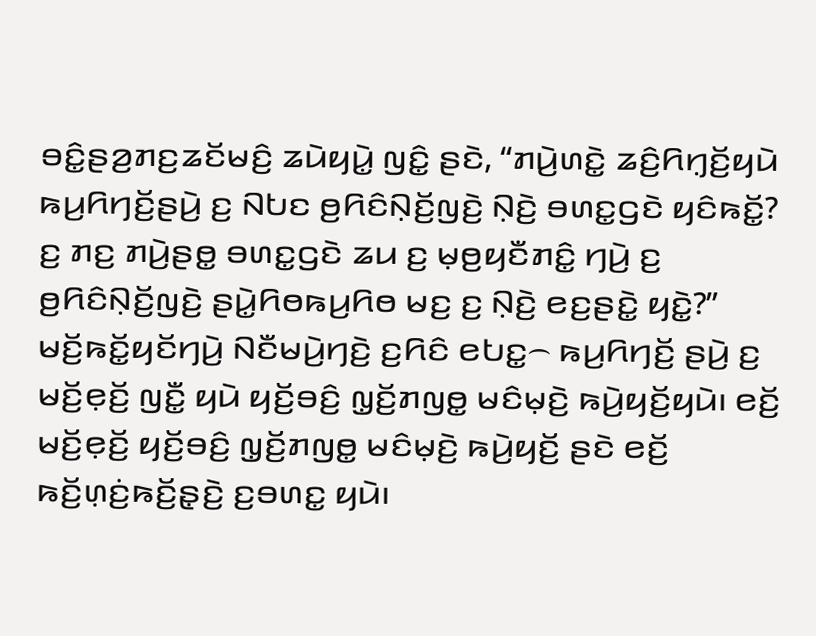ꤋꤢꤨ꤭ꤔꤤ꤬ꤊꤢ꤬ꤘꤢꤩꤗꤢꤨ꤬ ꤘꤣꤧꤟꤣꤧ꤭ ꤜꤢꤨ꤭ ꤔꤢꤧ, “ꤊꤣꤧ꤬ꤛꤢꤧ꤭ ꤘꤢꤨ꤬ꤖꤚ꤫ꤢꤩ꤬ꤟꤣꤧ ꤒꤣ꤬ꤖꤚꤢꤩ꤬ꤔꤣꤧ꤬ ꤢ꤬ ꤡꤝꤢ ꤥ꤬ꤖꤢꤨꤡ꤫ꤢꤩ꤬ꤜꤢꤧ꤬ ꤡ꤫ꤢꤧ꤬ ꤋꤛꤢ꤭ꤞꤢꤧ ꤟꤢꤨꤒꤢꤩ꤭? ꤢ꤬ ꤊꤢ꤬ ꤊꤣꤧ꤬ꤔꤥ꤭ ꤋꤛꤢ꤭ꤞꤢꤧ ꤘꤣ ꤢ꤬ ꤗ꤫ꤥ꤬ꤟꤢꤪꤊꤢꤨ꤭ ꤚꤣꤧ꤬ ꤢ꤬ ꤥ꤬ꤖꤢꤨꤡ꤫ꤢꤩ꤬ꤜꤢꤧ꤬ ꤔꤣꤧ꤭ꤖꤥꤒꤣ꤬ꤖꤥ ꤗꤢ꤬ ꤢ꤬ ꤡ꤫ꤢꤧ꤬ ꤕꤢ꤬ꤔꤢꤧ꤭ ꤟꤢꤧ꤭?”
ꤗꤢꤩ꤬ꤒꤢꤩ꤭ꤟꤢꤩꤚꤣꤧ꤬ ꤡꤢꤪꤗꤣꤧ꤬ꤚꤢꤧ꤬ ꤢ꤬ꤖꤢꤨ ꤕꤝꤢ꤭꤮ ꤒꤣ꤬ꤖꤚꤢꤩ꤬ ꤔꤣꤧ꤬ ꤢ꤬ ꤗꤢꤩ꤬ꤕ꤫ꤢꤩ꤬ ꤜꤢꤪ꤭ ꤟꤣꤧ ꤟꤢꤩ꤬ꤋꤢꤨ꤬ ꤜ꤫ꤢꤩ꤬ꤊꤜꤥ꤭ ꤗꤢꤨꤗ꤫ꤢꤧ꤬ ꤒꤣꤧ꤬ꤟꤢꤩ꤬ꤟꤣꤧ꤯ ꤕꤢꤩ꤬ ꤗꤢꤩ꤬ꤕ꤫ꤢꤩ꤬ ꤟꤢꤩ꤬ꤋꤢꤨ꤬ ꤜ꤫ꤢꤩ꤬ꤊꤜꤥ꤭ ꤗꤢꤨꤗ꤫ꤢꤧ꤬ ꤒꤣꤧ꤬ꤟꤢꤩ꤬ ꤔꤢꤧ ꤕꤢꤩ꤬ ꤒꤢꤩ꤬ꤛ꤫ꤢꤦ꤬ꤒꤢꤩ꤬ꤔ꤫ꤢꤧ꤬ ꤢ꤬ꤋꤛꤢ꤭ ꤟꤣꤧ꤯